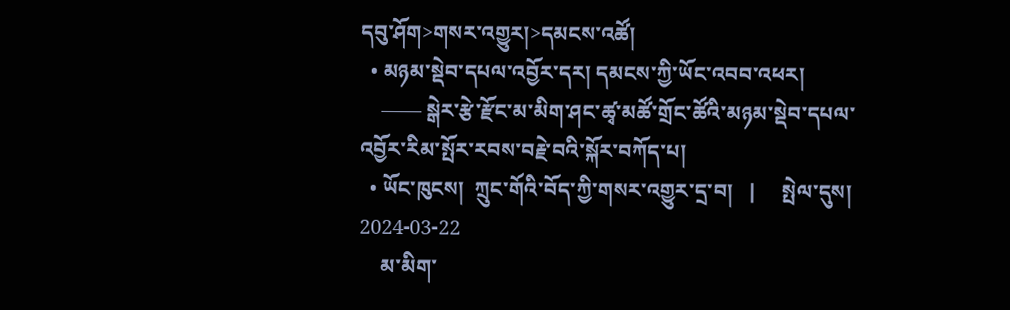དབུ་ཤོག>གསར་འགྱུར།>དམངས་འཚོ།
  • མཉམ་སྡེབ་དཔལ་འབྱོར་དར། དམངས་ཀྱི་ཡོང་འབབ་འཕར།
    —— སྒེར་རྩེ་རྫོང་མ་མིག་ཤང་ཚྭ་མཚོ་གྲོང་ཚོའི་མཉམ་སྡེབ་དཔལ་འབྱོར་རིམ་སྤོར་རབས་བརྗེ་བའི་སྐོར་བཀོད་པ།
  • ཡོང་ཁུངས།  ཀྲུང་གོའི་བོད་ཀྱི་གསར་འགྱུར་དྲ་བ།   |     སྤེལ་དུས།  2024-03-22
    མ་མིག་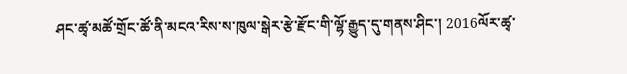ཤང་ཚྭ་མཚོ་གྲོང་ཚོ་ནི་མངའ་རིས་ས་ཁུལ་སྒེར་རྩེ་རྫོང་གི་ལྷོ་རྒྱུད་དུ་གནས་ཤིང་། 2016ལོར་ཚྭ་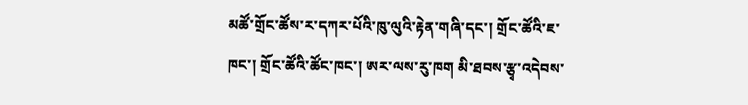མཚོ་གྲོང་ཚོས་ར་དཀར་པོའི་ཁུ་ལུའི་རྟེན་གཞི་དང་། གྲོང་ཚོའི་ཇ་ཁང་། གྲོང་ཚོའི་ཚོང་ཁང་། ཨར་ལས་རུ་ཁག མི་ཐབས་རྩྭ་འདེབས་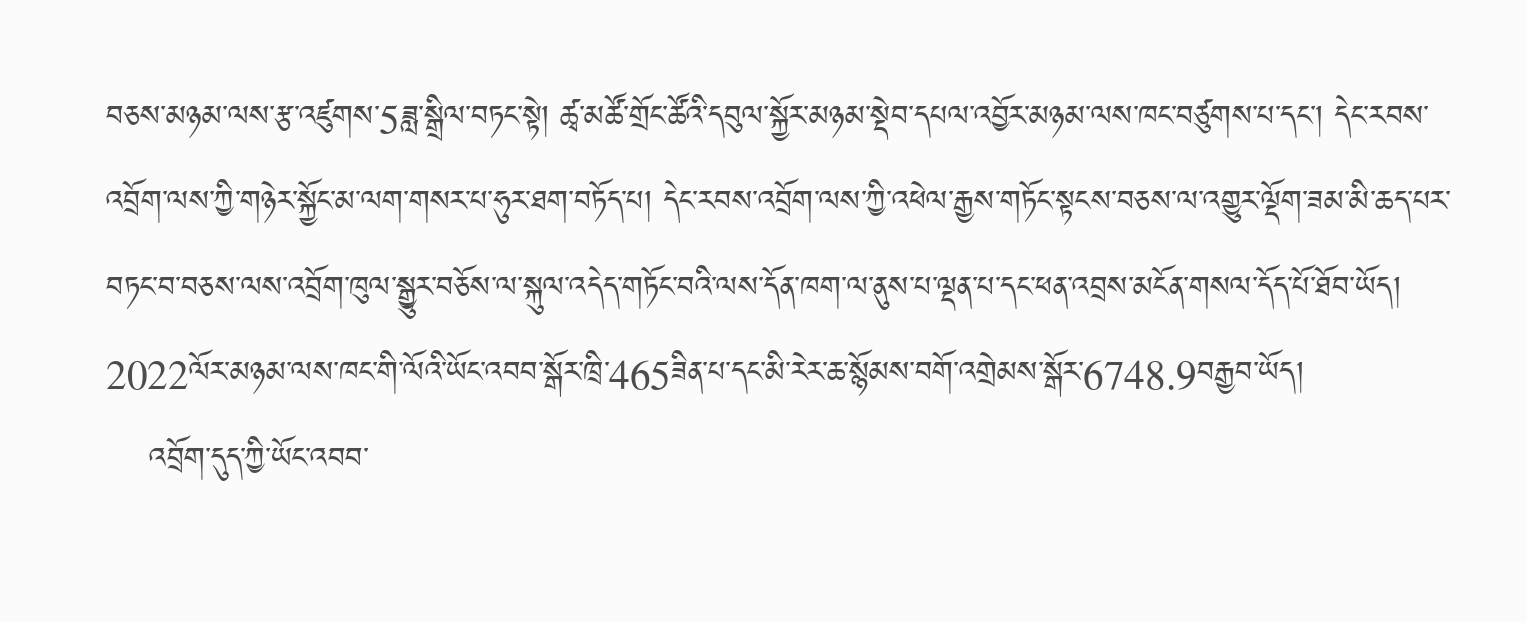བཅས་མཉམ་ལས་རྩ་འཛུགས་5ཟླ་སྒྲིལ་བཏང་སྟེ། ཚྭ་མཚོ་གྲོང་ཚོའི་དབུལ་སྐྱོར་མཉམ་སྡེབ་དཔལ་འབྱོར་མཉམ་ལས་ཁང་བཙུགས་པ་དང་། དེང་རབས་འབྲོག་ལས་ཀྱི་གཉེར་སྐྱོང་མ་ལག་གསར་པ་ཧུར་ཐག་བཏོད་པ། དེང་རབས་འབྲོག་ལས་ཀྱི་འཕེལ་རྒྱས་གཏོང་སྟངས་བཅས་ལ་འགྱུར་ལྡོག་ཟམ་མི་ཆད་པར་བཏང་བ་བཅས་ལས་འབྲོག་ཁུལ་སྒྱུར་བཅོས་ལ་སྐུལ་འདེད་གཏོང་བའི་ལས་དོན་ཁག་ལ་ནུས་པ་ལྡན་པ་དང་ཕན་འབྲས་མངོན་གསལ་དོད་པོ་ཐོབ་ཡོད། 2022ལོར་མཉམ་ལས་ཁང་གི་ལོའི་ཡོང་འབབ་སྒོར་ཁྲི་465ཟིན་པ་དང་མི་རེར་ཆ་སྙོམས་བགོ་འགྲེམས་སྒོར་6748.9བརྒྱབ་ཡོད།
    འབྲོག་དུད་ཀྱི་ཡོང་འབབ་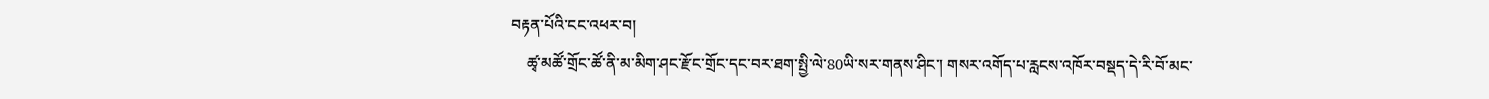བརྟན་པོའི་ངང་འཕར་བ།
    ཚྭ་མཚོ་གྲོང་ཚོ་ནི་མ་མིག་ཤང་རྫོང་གྲོང་དང་བར་ཐག་སྤྱི་ལེ་80ཡི་སར་གནས་ཤིང་། གསར་འགོད་པ་རླངས་འཁོར་བསྡད་དེ་རི་བོ་མང་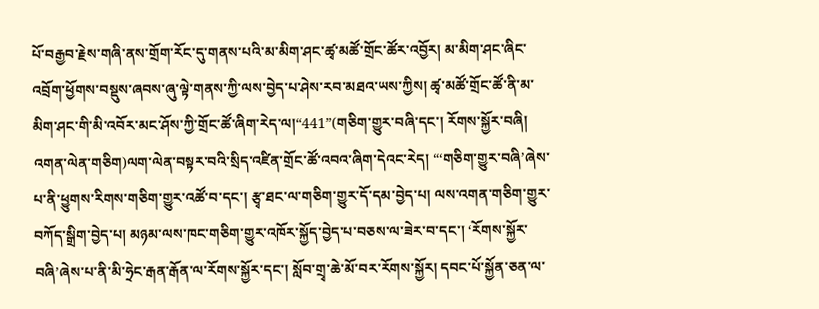པོ་བརྒྱབ་རྗེས་གཞི་ནས་གྲོག་རོང་དུ་གནས་པའི་མ་མིག་ཤང་ཚྭ་མཚོ་གྲོང་ཚོར་འབྱོར། མ་མིག་ཤང་ཞིང་འབྲོག་ཕྱོགས་བསྡུས་ཞབས་ཞུ་ལྟེ་གནས་ཀྱི་ལས་བྱེད་པ་ཤེས་རབ་མཐའ་ཡས་ཀྱིས། ཚྭ་མཚོ་གྲོང་ཚོ་ནི་མ་མིག་ཤང་གི་མི་འབོར་མང་ཤོས་ཀྱི་གྲོང་ཚོ་ཞིག་རེད་ལ།“441”(གཅིག་གྱུར་བཞི་དང་། རོགས་སྐྱོར་བཞི། འགན་ལེན་གཅིག)ལག་ལེན་བསྟར་བའི་སྲིད་འཛིན་གྲོང་ཚོ་འབའ་ཞིག་དེའང་རེད། “‘གཅིག་གྱུར་བཞི’ཞེས་པ་ནི་ཕྱུགས་རིགས་གཅིག་གྱུར་འཚོ་བ་དང་། རྩྭ་ཐང་ལ་གཅིག་གྱུར་དོ་དམ་བྱེད་པ། ལས་འགན་གཅིག་གྱུར་བཀོད་སྒྲིག་བྱེད་པ། མཉམ་ལས་ཁང་གཅིག་གྱུར་འཁོར་སྐྱོད་བྱེད་པ་བཅས་ལ་ཟེར་བ་དང་། ‘རོགས་སྐྱོར་བཞི’ཞེས་པ་ནི་མི་ཧྲེང་རྒན་རྒོན་ལ་རོགས་སྐྱོར་དང་། སློབ་གྲྭ་ཆེ་མོ་བར་རོགས་སྐྱོར། དབང་པོ་སྐྱོན་ཅན་ལ་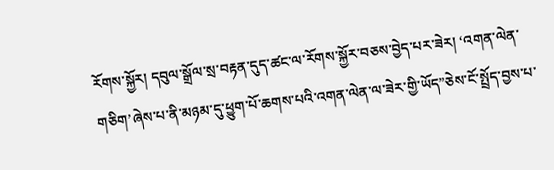རོགས་སྐྱོར། དབུལ་སྒྲོལ་སྲ་བརྟན་དུད་ཚང་ལ་རོགས་སྐྱོར་བཅས་བྱེད་པར་ཟེར། ‘འགན་ལེན་གཅིག’ཞེས་པ་ནི་མཉམ་དུ་ཕྱུག་པོ་ཆགས་པའི་འགན་ལེན་ལ་ཟེར་གྱི་ཡོད”ཅེས་ངོ་སྤྲོད་བྱས་པ་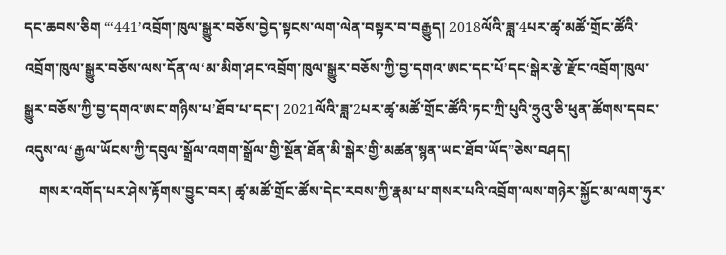དང་ཆབས་ཅིག “‘441’འབྲོག་ཁུལ་སྒྱུར་བཅོས་བྱེད་སྟངས་ལག་ལེན་བསྟར་བ་བརྒྱུད། 2018ལོའི་ཟླ་4པར་ཚྭ་མཚོ་གྲོང་ཚོའི་འབྲོག་ཁུལ་སྒྱུར་བཅོས་ལས་དོན་ལ‘མ་མིག་ཤང་འབྲོག་ཁུལ་སྒྱུར་བཅོས་ཀྱི་བྱ་དགའ་ཨང་དང་པོ’དང‘སྒེར་རྩེ་རྫོང་འབྲོག་ཁུལ་སྒྱུར་བཅོས་ཀྱི་བྱ་དགའ་ཨང་གཉིས་པ’ཐོབ་པ་དང་། 2021ལོའི་ཟླ་2པར་ཚྭ་མཚོ་གྲོང་ཚོའི་ཏང་ཀྲི་པུའི་ཧྲུའུ་ཅི་ཕུན་ཚོགས་དབང་འདུས་ལ‘རྒྱལ་ཡོངས་ཀྱི་དབུལ་སྒྲོལ་འགག་སྒྲོལ་གྱི་སྔོན་ཐོན་མི་སྒེར’གྱི་མཚན་སྙན་ཡང་ཐོབ་ཡོད”ཅེས་བཤད།
    གསར་འགོད་པར་ཤེས་རྟོགས་བྱུང་བར། ཚྭ་མཚོ་གྲོང་ཚོས་དེང་རབས་ཀྱི་རྣམ་པ་གསར་པའི་འབྲོག་ལས་གཉེར་སྐྱོང་མ་ལག་ཧུར་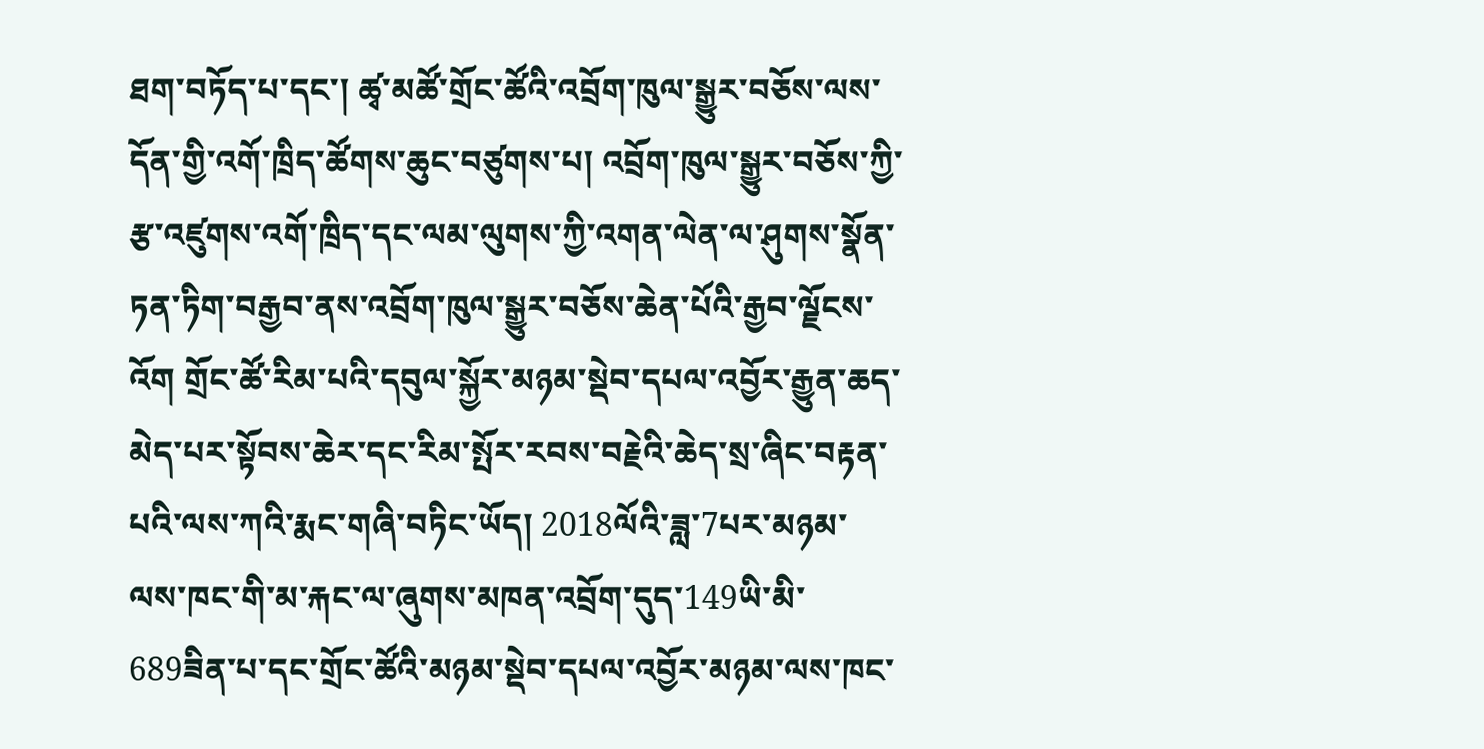ཐག་བཏོད་པ་དང་། ཚྭ་མཚོ་གྲོང་ཚོའི་འབྲོག་ཁུལ་སྒྱུར་བཅོས་ལས་དོན་གྱི་འགོ་ཁྲིད་ཚོགས་ཆུང་བཙུགས་པ། འབྲོག་ཁུལ་སྒྱུར་བཅོས་ཀྱི་རྩ་འཛུགས་འགོ་ཁྲིད་དང་ལམ་ལུགས་ཀྱི་འགན་ལེན་ལ་ཤུགས་སྣོན་ཏན་ཏིག་བརྒྱབ་ནས་འབྲོག་ཁུལ་སྒྱུར་བཅོས་ཆེན་པོའི་རྒྱབ་ལྗོངས་འོག གྲོང་ཚོ་རིམ་པའི་དབུལ་སྐྱོར་མཉམ་སྡེབ་དཔལ་འབྱོར་རྒྱུན་ཆད་མེད་པར་སྟོབས་ཆེར་དང་རིམ་སྤོར་རབས་བརྗེའི་ཆེད་སྲ་ཞིང་བརྟན་པའི་ལས་ཀའི་རྨང་གཞི་བཏིང་ཡོད། 2018ལོའི་ཟླ་7པར་མཉམ་ལས་ཁང་གི་མ་རྐང་ལ་ཞུགས་མཁན་འབྲོག་དུད་149ཡི་མི་689ཟིན་པ་དང་གྲོང་ཚོའི་མཉམ་སྡེབ་དཔལ་འབྱོར་མཉམ་ལས་ཁང་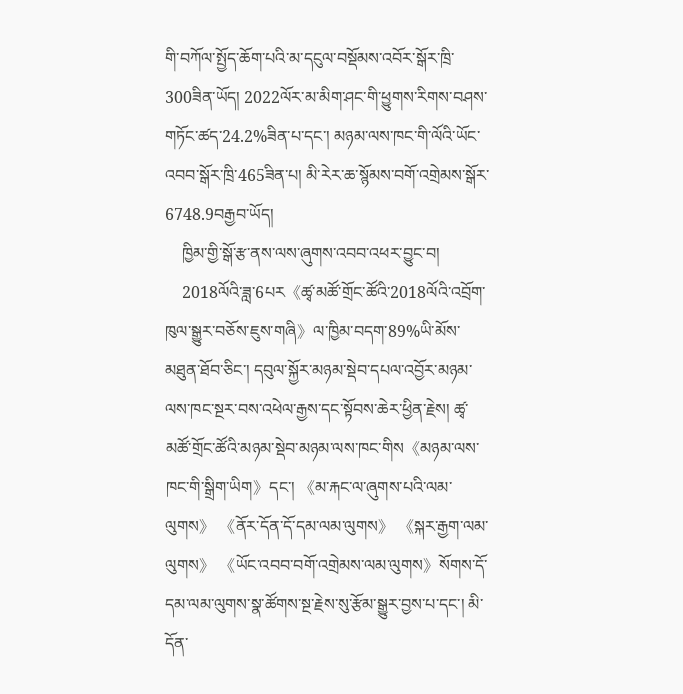གི་བཀོལ་སྤྱོད་ཆོག་པའི་མ་དངུལ་བསྡོམས་འབོར་སྒོར་ཁྲི་300ཟིན་ཡོད། 2022ལོར་མ་མིག་ཤང་གི་ཕྱུགས་རིགས་བཤས་གཏོང་ཚད་24.2%ཟིན་པ་དང་། མཉམ་ལས་ཁང་གི་ལོའི་ཡོང་འབབ་སྒོར་ཁྲི་465ཟིན་པ། མི་རེར་ཆ་སྙོམས་བགོ་འགྲེམས་སྒོར་6748.9བརྒྱབ་ཡོད།
    ཁྱིམ་གྱི་སྒོ་རྩ་ནས་ལས་ཞུགས་འབབ་འཕར་བྱུང་བ།
    2018ལོའི་ཟླ་6པར《ཚྭ་མཚོ་གྲོང་ཚོའི་2018ལོའི་འབྲོག་ཁུལ་སྒྱུར་བཅོས་ཇུས་གཞི》ལ་ཁྱིམ་བདག་89%ཡི་མོས་མཐུན་ཐོབ་ཅིང་། དབུལ་སྐྱོར་མཉམ་སྡེབ་དཔལ་འབྱོར་མཉམ་ལས་ཁང་སྔར་བས་འཕེལ་རྒྱས་དང་སྟོབས་ཆེར་ཕྱིན་རྗེས། ཚྭ་མཚོ་གྲོང་ཚོའི་མཉམ་སྡེབ་མཉམ་ལས་ཁང་གིས《མཉམ་ལས་ཁང་གི་སྒྲིག་ཡིག》དང་། 《མ་རྐང་ལ་ཞུགས་པའི་ལམ་ལུགས》 《ནོར་དོན་དོ་དམ་ལམ་ལུགས》 《སྐར་རྒྱག་ལམ་ལུགས》 《ཡོང་འབབ་བགོ་འགྲེམས་ལམ་ལུགས》སོགས་དོ་དམ་ལམ་ལུགས་སྣ་ཚོགས་སྔ་རྗེས་སུ་རྩོམ་སྒྱུར་བྱས་པ་དང་། མི་དོན་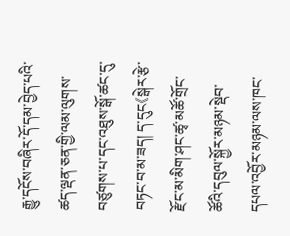རྒྱུ་དངོས་བཞིར་དོ་དམ་བྱེད་པའི་ཚད་ལྡན་ཅན་གྱི་ལམ་ལུགས་བཙུགས་པ་དང་འཐུས་སྒོ་ཚང་དུ་བཏང་བ་མ་ཟད། ད་དུང《སྒེར་རྩེ་རྫོང་མ་མིག་ཤང་ཚྭ་མཚོ་གྲོང་ཚོའི་དབུལ་སྐྱོར་མཉམ་སྡེབ་དཔལ་འབྱོར་མཉམ་ལས་ཁང་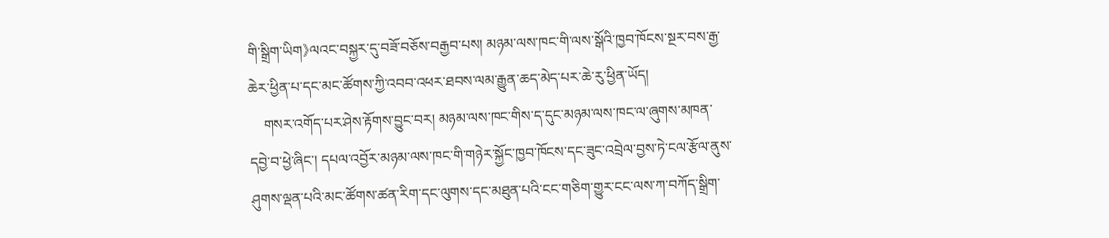གི་སྒྲིག་ཡིག》ལའང་བསྐྱར་དུ་བཟོ་བཅོས་བརྒྱབ་པས། མཉམ་ལས་ཁང་གི་ལས་སྒོའི་ཁྱབ་ཁོངས་སྔར་བས་རྒྱ་ཆེར་ཕྱིན་པ་དང་མང་ཚོགས་ཀྱི་འབབ་འཕར་ཐབས་ལམ་རྒྱུན་ཆད་མེད་པར་ཆེ་རུ་ཕྱིན་ཡོད།
    གསར་འགོད་པར་ཤེས་རྟོགས་བྱུང་བར། མཉམ་ལས་ཁང་གིས་ད་དུང་མཉམ་ལས་ཁང་ལ་ཞུགས་མཁན་དབྱེ་བ་ཕྱེ་ཞིང་། དཔལ་འབྱོར་མཉམ་ལས་ཁང་གི་གཉེར་སྐྱོང་ཁྱབ་ཁོངས་དང་ཟུང་འབྲེལ་བྱས་ཏེ་ངལ་རྩོལ་ནུས་ཤུགས་ལྡན་པའི་མང་ཚོགས་ཚན་རིག་དང་ལུགས་དང་མཐུན་པའི་ངང་གཅིག་གྱུར་ངང་ལས་ཀ་བཀོད་སྒྲིག་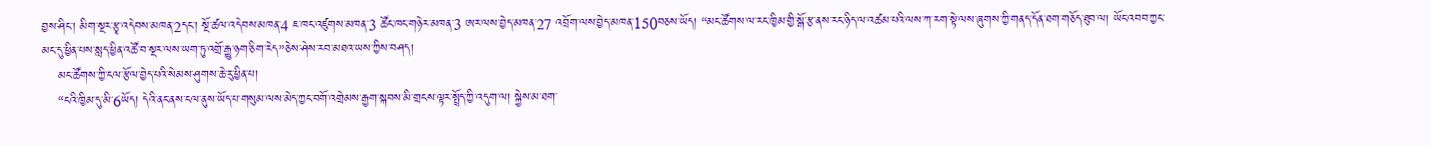བྱས་ཤིང་། མིག་སྔར་རྩྭ་འདེབས་མཁན་2དང་། སྔོ་ཚལ་འདེབས་མཁན་4 ཇ་ཁང་འཛུགས་མཁན་3 ཚོང་ཁང་གཉེར་མཁན་3 ཨར་ལས་བྱེད་མཁན་27 འབྲོག་ལས་བྱེད་མཁན་150བཅས་ཡོད། “མང་ཚོགས་ལ་རང་ཁྱིམ་གྱི་སྒོ་རྩ་ནས་རང་ཉིད་ལ་འཚམ་པའི་ལས་ཀ་རག་སྟེ་ལས་ཞུགས་ཀྱི་གནད་དོན་ཐག་གཅོད་ཐུབ་ལ། ཡོང་འབབ་ཀྱང་མང་དུ་ཕྱིན་པས་སླད་ཕྱིན་འཚོ་བ་སྔར་ལས་ཡག་ཏུ་འགྲོ་རྒྱུ་ཉག་ཅིག་རེད”ཅེས་ཤེས་རབ་མཐའ་ཡས་ཀྱིས་བཤད།
    མང་ཚོགས་ཀྱི་ངལ་རྩོལ་བྱེད་པའི་སེམས་ཤུགས་ཆེ་རུ་ཕྱིན་པ།
    “ངའི་ཁྱིམ་དུ་མི་6ཡོད། དེའི་ནང་ནས་ངལ་ནུས་ཡོད་པ་གསུམ་ལས་མེད་ཀྱང་བགོ་འགྲེམས་རྒྱག་སྐབས་མི་གྲངས་ལྟར་སྤྲོད་ཀྱི་འདུག་ལ། སྐྱེས་མ་ཐག་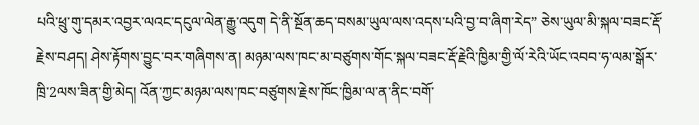པའི་ཕྲུ་གུ་དམར་འབྱར་ལའང་དངུལ་ལེན་རྒྱུ་འདུག དེ་ནི་སྔོན་ཆད་བསམ་ཡུལ་ལས་འདས་པའི་བྱ་བ་ཞིག་རེད” ཅེས་ཡུལ་མི་སྐལ་བཟང་རྡོ་རྗེས་བཤད། ཤེས་རྟོགས་བྱུང་བར་གཞིགས་ན། མཉམ་ལས་ཁང་མ་བཙུགས་གོང་སྐལ་བཟང་རྡོ་རྗེའི་ཁྱིམ་གྱི་ལོ་རེའི་ཡོང་འབབ་ཧ་ལམ་སྒོར་ཁྲི་2ལས་ཟིན་གྱི་མེད། འོན་ཀྱང་མཉམ་ལས་ཁང་བཙུགས་རྗེས་ཁོང་ཁྱིམ་ལ་ན་ནིང་བགོ་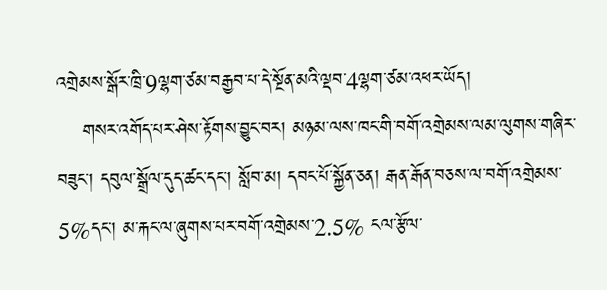འགྲེམས་སྒོར་ཁྲི་9ལྷག་ཙམ་བརྒྱབ་པ་དེ་སྔོན་མའི་ལྡབ་4ལྷག་ཙམ་འཕར་ཡོད།
    གསར་འགོད་པར་ཤེས་རྟོགས་བྱུང་བར། མཉམ་ལས་ཁང་གི་བགོ་འགྲེམས་ལམ་ལུགས་གཞིར་བཟུང་། དབུལ་སྒྲོལ་དུད་ཚང་དང་། སློབ་མ། དབང་པོ་སྐྱོན་ཅན། རྒན་རྒོན་བཅས་ལ་བགོ་འགྲེམས་5%དང་། མ་རྐང་ལ་ཞུགས་པར་བགོ་འགྲེམས་2.5% ངལ་རྩོལ་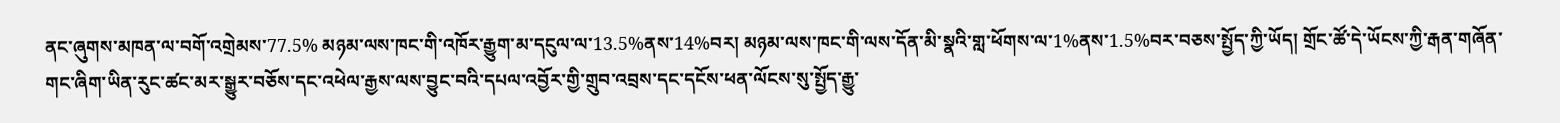ནང་ཞུགས་མཁན་ལ་བགོ་འགྲེམས་77.5% མཉམ་ལས་ཁང་གི་འཁོར་རྒྱུག་མ་དངུལ་ལ་13.5%ནས་14%བར། མཉམ་ལས་ཁང་གི་ལས་དོན་མི་སྣའི་གླ་ཕོགས་ལ་1%ནས་1.5%བར་བཅས་སྤྱོད་ཀྱི་ཡོད། གྲོང་ཚོ་དེ་ཡོངས་ཀྱི་རྒན་གཞོན་གང་ཞིག་ཡིན་རུང་ཚང་མར་སྒྱུར་བཅོས་དང་འཕེལ་རྒྱས་ལས་བྱུང་བའི་དཔལ་འབྱོར་གྱི་གྲུབ་འབྲས་དང་དངོས་ཕན་ལོངས་སུ་སྤྱོད་རྒྱུ་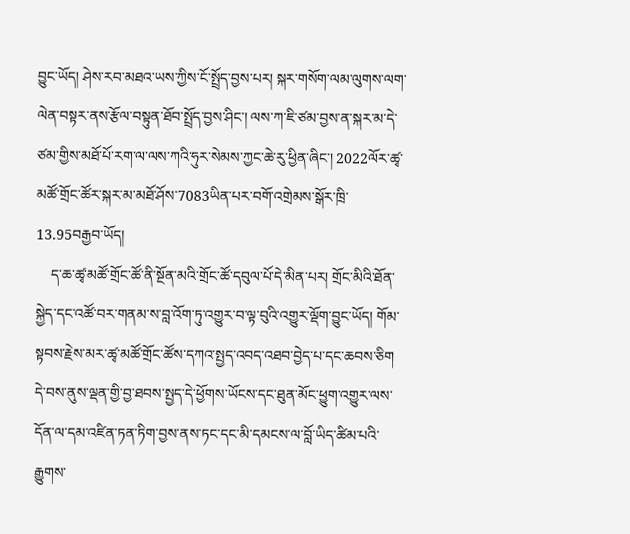བྱུང་ཡོད། ཤེས་རབ་མཐའ་ཡས་ཀྱིས་ངོ་སྤྲོད་བྱས་པར། སྐར་གསོག་ལམ་ལུགས་ལག་ལེན་བསྟར་ནས་རྩོལ་བསྟུན་ཐོབ་སྤྲོད་བྱས་ཤིང་། ལས་ཀ་ཇི་ཙམ་བྱས་ན་སྐར་མ་དེ་ཙམ་གྱིས་མཐོ་པོ་རག་ལ་ལས་ཀའི་ཧུར་སེམས་ཀྱང་ཆེ་རུ་ཕྱིན་ཞིང་། 2022ལོར་ཚྭ་མཚོ་གྲོང་ཚོར་སྐར་མ་མཐོ་ཤོས་7083ཡིན་པར་བགོ་འགྲེམས་སྒོར་ཁྲི་13.95བརྒྱབ་ཡོད།
    ད་ཆ་ཚྭ་མཚོ་གྲོང་ཚོ་ནི་སྔོན་མའི་གྲོང་ཚོ་དབུལ་པོ་དེ་མིན་པར། གྲོང་མིའི་ཐོན་སྐྱེད་དང་འཚོ་བར་གནམ་ས་བླ་འོག་ཏུ་འགྱུར་བ་ལྟ་བུའི་འགྱུར་ལྡོག་བྱུང་ཡོད། གོམ་སྟབས་རྗེས་མར་ཚྭ་མཚོ་གྲོང་ཚོས་དཀའ་སྤྱད་འབད་འཐབ་བྱེད་པ་དང་ཆབས་ཅིག དེ་བས་ནུས་ལྡན་གྱི་བྱ་ཐབས་སྤྱད་དེ་ཕྱོགས་ཡོངས་དང་ཐུན་མོང་ཕྱུག་འགྱུར་ལས་དོན་ལ་དམ་འཛིན་ཏན་ཏིག་བྱས་ནས་ཏང་དང་མི་དམངས་ལ་བློ་ཡིད་ཚིམ་པའི་རྒྱུགས་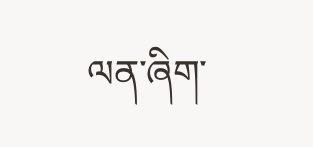ལན་ཞིག་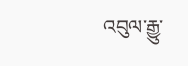འབུལ་རྒྱུ་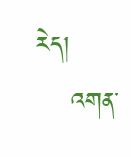རེད།
    འགན་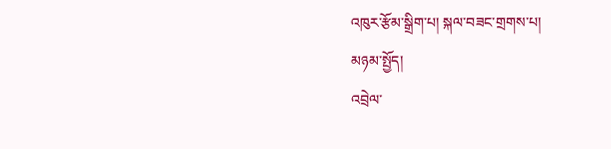འཁུར་རྩོམ་སྒྲིག་པ། སྐལ་བཟང་གྲགས་པ།
མཉམ་སྤྱོད།
འབྲེལ་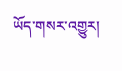ཡོད་གསར་འགྱུར།